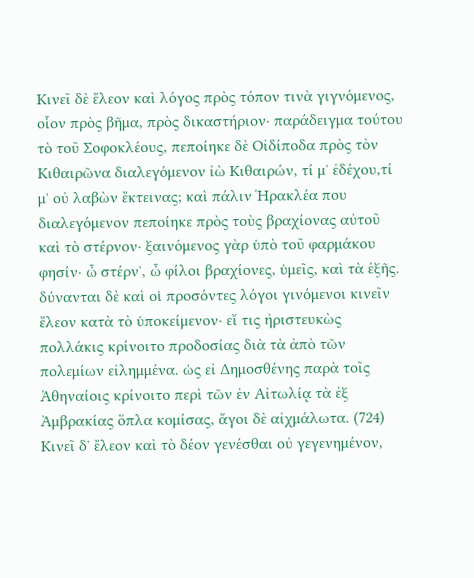Κινεῖ δὲ ἔλεον καὶ λόγος πρὸς τόπον τινὰ γιγνόμενος, οἷον πρὸς βῆμα, πρὸς δικαστήριον· παράδειγμα τούτου τὸ τοῦ Σοφοκλέους, πεποίηκε δὲ Οἰδίποδα πρὸς τὸν Κιθαιρῶνα διαλεγόμενον ἰὼ Κιθαιρών, τί μʼ ἐδέχου,τί μʼ οὐ λαβὼν ἔκτεινας; καὶ πάλιν Ἡρακλέα που διαλεγόμενον πεποίηκε πρὸς τοὺς βραχίονας αὐτοῦ καὶ τὸ στέρνον· ξαινόμενος γὰρ ὑπὸ τοῦ φαρμάκου φησίν· ὦ στέρνʼ, ὦ φίλοι βραχίονες, ὑμεῖς, καὶ τὰ ἑξῆς. δύνανται δὲ καὶ οἱ προσόντες λόγοι γινόμενοι κινεῖν ἔλεον κατὰ τὸ ὑποκείμενον· εἴ τις ἠριστευκὼς πολλάκις κρίνοιτο προδοσίας διὰ τὰ ἀπὸ τῶν πολεμίων εἰλημμένα. ὡς εἰ Δημοσθένης παρὰ τοῖς Ἀθηναίοις κρίνοιτο περὶ τῶν ἐν Αἰτωλίᾳ τὰ ἐξ Ἀμβρακίας ὅπλα κομίσας, ἄγοι δὲ αἰχμάλωτα. (724) Κινεῖ δʼ ἔλεον καὶ τὸ δέον γενέσθαι οὐ γεγενημένον,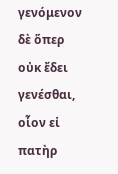γενόμενον δὲ ὅπερ οὐκ ἔδει γενέσθαι, οἷον εἰ πατὴρ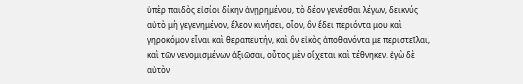ὑπὲρ παιδὸς εἰσίοι δίκην ἀνῃρημένου, τὸ δέον γενέσθαι λέγων, δεικνύς αὐτὸ μὴ γεγενημένον, ἔλεον κινήσει, οἷον, ὃν ἔδει περιόντα μου καὶ γηροκόμον εἶναι καὶ θεραπευτήν, καὶ ὃν εἰκὸς ἀποθανόντα με περιστεῖλαι, καὶ τῶν νενομισμένων ἀξιῶσαι, οὗτος μὲν οἴχεται καὶ τέθνηκεν. ἐγὼ δὲ αὐτὸν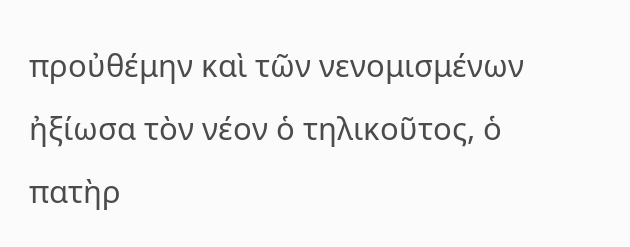προὐθέμην καὶ τῶν νενομισμένων ἠξίωσα τὸν νέον ὁ τηλικοῦτος, ὁ πατὴρ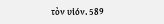τὸν υἱόν. 589